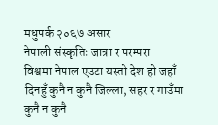मधुपर्क २०६७ असार
नेपाली संस्कृतिः जात्रा र परम्परा
विश्वमा नेपाल एउटा यस्तो देश हो जहाँ दिनहुँ कुनै न कुनै जिल्ला, सहर र गाउँमा कुनै न कुनै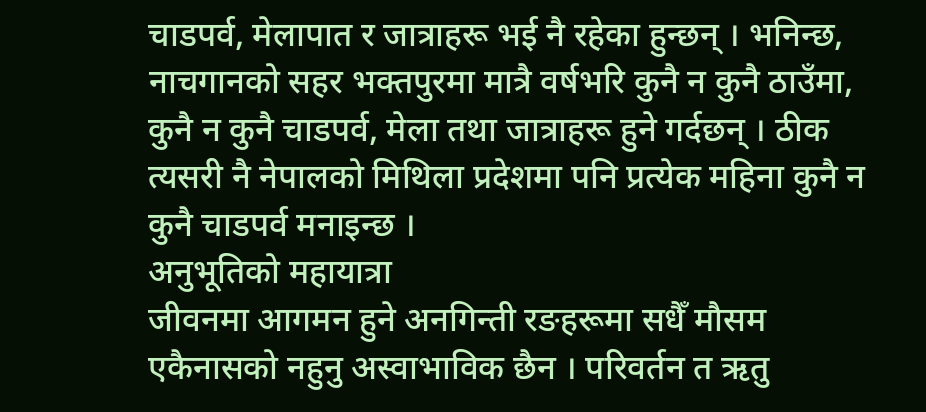चाडपर्व, मेलापात र जात्राहरू भई नै रहेका हुन्छन् । भनिन्छ, नाचगानको सहर भक्तपुरमा मात्रै वर्षभरि कुनै न कुनै ठाउँमा, कुनै न कुनै चाडपर्व, मेला तथा जात्राहरू हुने गर्दछन् । ठीक त्यसरी नै नेपालको मिथिला प्रदेशमा पनि प्रत्येक महिना कुनै न कुनै चाडपर्व मनाइन्छ ।
अनुभूतिको महायात्रा
जीवनमा आगमन हुने अनगिन्ती रङहरूमा सधैँ मौसम एकैनासको नहुनु अस्वाभाविक छैन । परिवर्तन त ऋतु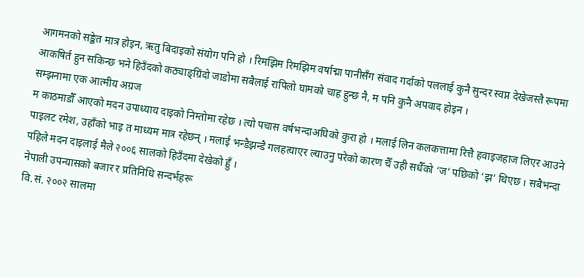आगमनको सङ्केत मात्र होइन, ऋतु बिदाइको संयोग पनि हो । रिमझिम रिमझिम वर्षाद्मा पानीसँग संवाद गर्दाको पललाई कुनै सुन्दर स्वप्न देखेजस्तै रूपमा आकषिर्त हुन सकिन्छ भने हिउँदको कठ्याङ्ग्रिंदो जाडोमा सबैलाई रापिलो घामको चाह हुन्छ नै, म पनि कुनै अपवाद होइन ।
सम्झनामा एक आत्मीय अग्रज
म काठमाडौँ आएको मदन उपाध्याय दाइको निम्तोमा रहेछ । त्यो पचास वर्षभन्दाअघिको कुरा हो । मलाई लिन कलकत्तामा रित्तै हवाइजहाज लिएर आउने पाइलट रमेश, उहाँको भाइ त माध्यम मात्र रहेछन् । मलाई भन्डैझन्डै गलहत्याएर ल्याउनु परेको कारण चैँ उही सधैँको ‘ज’ पछिको ‘झ’ थिएछ । सबैभन्दा पहिले मदन दाइलाई मैले २००६ सालको हिउँदमा देखेको हुँ ।
नेपाली उपन्यासको बजार र प्रतिनिधि सन्दर्भहरू
वि.सं. २००२ सालमा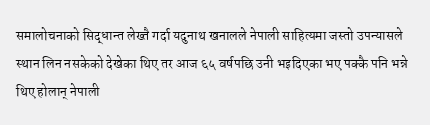समालोचनाको सिद्धान्त लेख्तै गर्दा यदुनाथ खनालले नेपाली साहित्यमा जस्तो उपन्यासले स्थान लिन नसकेको देखेका थिए तर आज ६५ वर्षपछि उनी भइदिएका भए पक्कै पनि भन्ने थिए होलान् नेपाली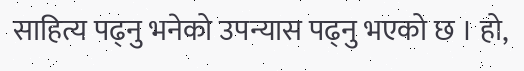साहित्य पढ्नु भनेको उपन्यास पढ्नु भएको छ । हो,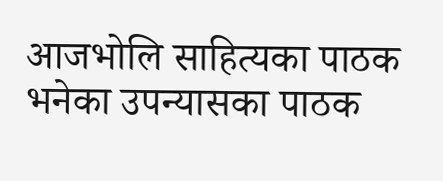आजभोलि साहित्यका पाठक भनेका उपन्यासका पाठक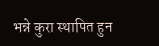भन्ने कुरा स्थापित हुन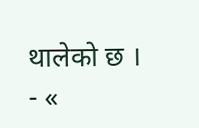थालेको छ ।
- «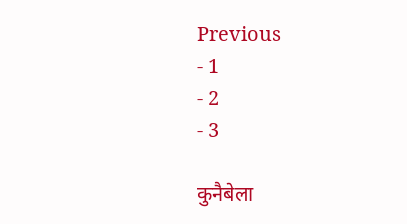Previous
- 1
- 2
- 3

कुनैबेला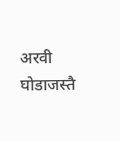अरवी घोडाजस्तै